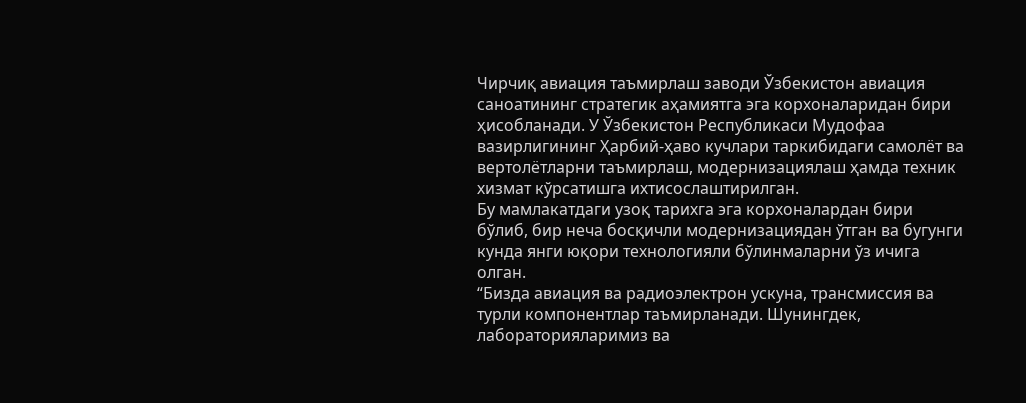Чирчиқ авиация таъмирлаш заводи Ўзбекистон авиация саноатининг стратегик аҳамиятга эга корхоналаридан бири ҳисобланади. У Ўзбекистон Республикаси Мудофаа вазирлигининг Ҳарбий-ҳаво кучлари таркибидаги самолёт ва вертолётларни таъмирлаш, модернизациялаш ҳамда техник хизмат кўрсатишга ихтисослаштирилган.
Бу мамлакатдаги узоқ тарихга эга корхоналардан бири бўлиб, бир неча босқичли модернизациядан ўтган ва бугунги кунда янги юқори технологияли бўлинмаларни ўз ичига олган.
“Бизда авиация ва радиоэлектрон ускуна, трансмиссия ва турли компонентлар таъмирланади. Шунингдек, лабораторияларимиз ва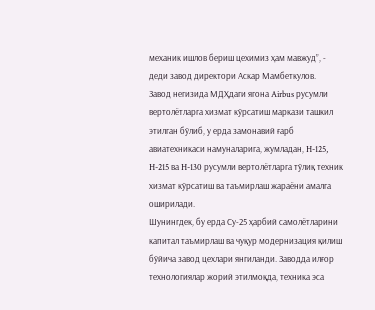механик ишлов бериш цехимиз ҳам мавжуд”, - деди завод директори Аскар Мамбеткулов.
Завод негизида МДҲдаги ягона Airbus русумли вертолётларга хизмат кўрсатиш маркази ташкил этилган бўлиб, у ерда замонавий ғарб авиатехникаси намуналарига, жумладан, H-125, H-215 ва H-130 русумли вертолётларга тўлиқ техник хизмат кўрсатиш ва таъмирлаш жараёни амалга оширилади.
Шунингдек, бу ерда Су-25 ҳарбий самолётларини капитал таъмирлаш ва чуқур модернизация қилиш бўйича завод цехлари янгиланди. Заводда илғор технологиялар жорий этилмоқда, техника эса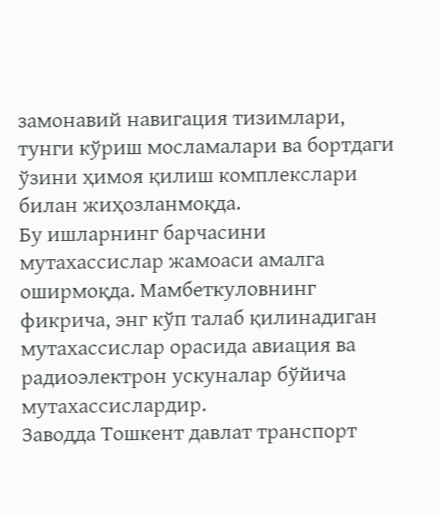замонавий навигация тизимлари, тунги кўриш мосламалари ва бортдаги ўзини ҳимоя қилиш комплекслари билан жиҳозланмоқда.
Бу ишларнинг барчасини мутахассислар жамоаси амалга оширмоқда. Мамбеткуловнинг фикрича, энг кўп талаб қилинадиган мутахассислар орасида авиация ва радиоэлектрон ускуналар бўйича мутахассислардир.
Заводда Тошкент давлат транспорт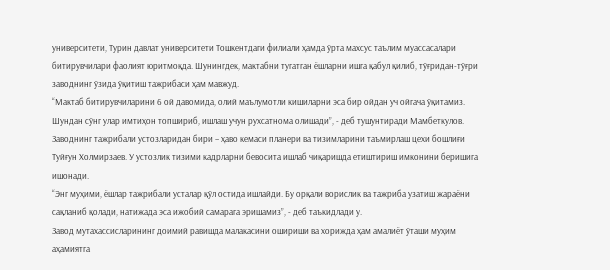университети, Турин давлат университети Тошкентдаги филиали ҳамда ўрта махсус таълим муассасалари битирувчилари фаолият юритмоқда. Шунингдек, мактабни тугатган ёшларни ишга қабул қилиб, тўғридан-тўғри заводнинг ўзида ўқитиш тажрибаси ҳам мавжуд.
“Мактаб битирувчиларини 6 ой давомида, олий маълумотли кишиларни эса бир ойдан уч ойгача ўқитамиз. Шундан сўнг улар имтиҳон топшириб, ишлаш учун рухсатнома олишади”, - деб тушунтиради Мамбеткулов.
Заводнинг тажрибали устозларидан бири – ҳаво кемаси планери ва тизимларини таъмирлаш цехи бошлиғи Туйғун Холмирзаев. У устозлик тизими кадрларни бевосита ишлаб чиқаришда етиштириш имконини беришига ишонади.
“Энг муҳими, ёшлар тажрибали усталар қўл остида ишлайди. Бу орқали ворислик ва тажриба узатиш жараёни сақланиб қолади, натижада эса ижобий самарага эришамиз”, - деб таъкидлади у.
Завод мутахассисларининг доимий равишда малакасини ошириши ва хорижда ҳам амалиёт ўташи муҳим аҳамиятга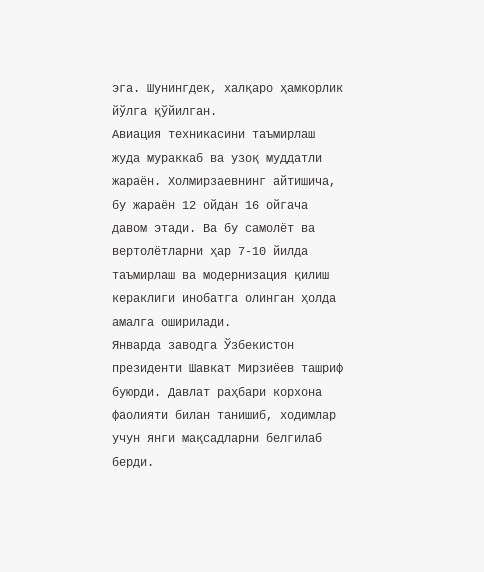эга. Шунингдек, халқаро ҳамкорлик йўлга қўйилган.
Авиация техникасини таъмирлаш жуда мураккаб ва узоқ муддатли жараён. Холмирзаевнинг айтишича, бу жараён 12 ойдан 16 ойгача давом этади. Ва бу самолёт ва вертолётларни ҳар 7-10 йилда таъмирлаш ва модернизация қилиш кераклиги инобатга олинган ҳолда амалга оширилади.
Январда заводга Ўзбекистон президенти Шавкат Мирзиёев ташриф буюрди. Давлат раҳбари корхона фаолияти билан танишиб, ходимлар учун янги мақсадларни белгилаб берди.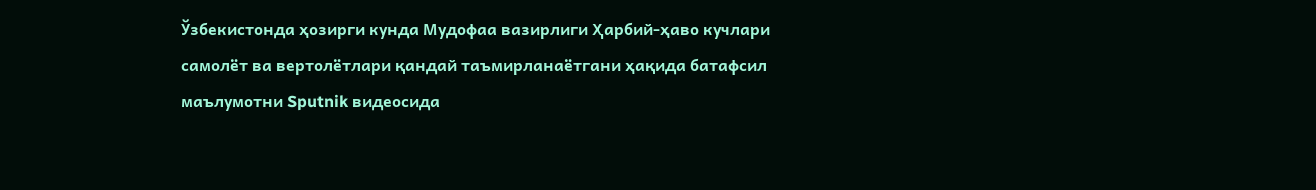Ўзбекистонда ҳозирги кунда Мудофаа вазирлиги Ҳарбий-ҳаво кучлари самолёт ва вертолётлари қандай таъмирланаётгани ҳақида батафсил маълумотни Sputnik видеосида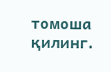томоша қилинг.